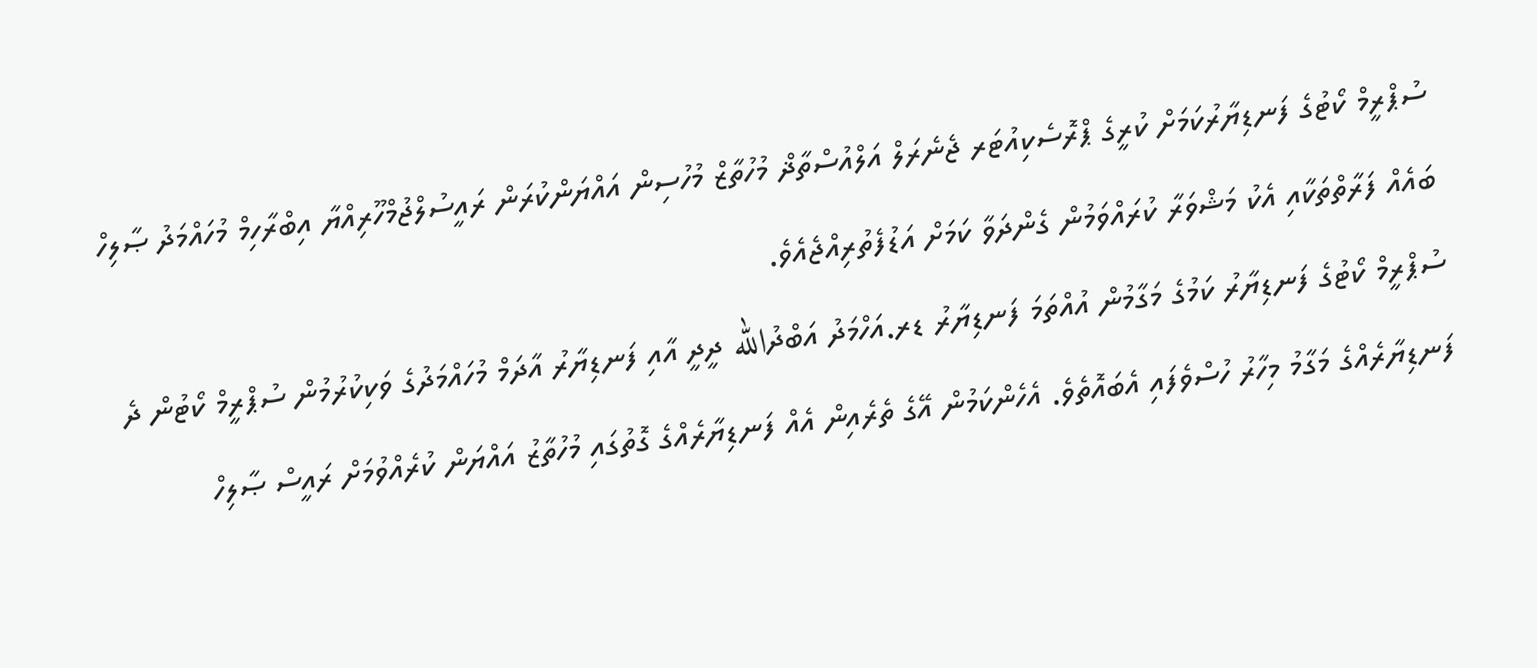ސުޕްރީމް ކޯޓުގެ ފަނޑިޔާރުކަމަށް ކުރީގެ ޕްރޮސެކިއުޓަރ ޖެނެރަލް އަލްއުސްތާޛް މުހުތާޒް މުހުސިން އައްޔަންކުރަން ރައީސުލްޖުމްހޫރިއްޔާ އިބްރާހިމް މުހައްމަދު ޞާލިހް ބައެއް ފަރާތްތަކާއި އެކު މަޝްވަރާ ކުރައްވަމުން ގެންދަވާ ކަމަށް އަޑުފެތުރިއްޖެއެވެ.
ސުޕްރީމް ކޯޓުގެ ފަނޑިޔާރު ކަމުގެ މަގާމުން އުއްތަމަ ފަނޑިޔާރު ޑރ.އަހްމަދު އަބްދުالله ދީދީ އާއި ފަނޑިޔާރު އާދަމް މުހައްމަދުގެ ވަކިކުރުމުން ސުޕްރީމް ކޯޓުން ދެ ފަނޑިޔާރެއްގެ މަގާމު މިހާރު ހުސްވެފައި އެބައޮތެވެ. އެހެންކަމުން އޭގެ ތެރެއިން އެއް ފަނޑިޔާރެއްގެ ގޮތުގައި މުހުތާޒު އައްޔަން ކުރެއްވުމަށް ރައީސް ޞާލިހް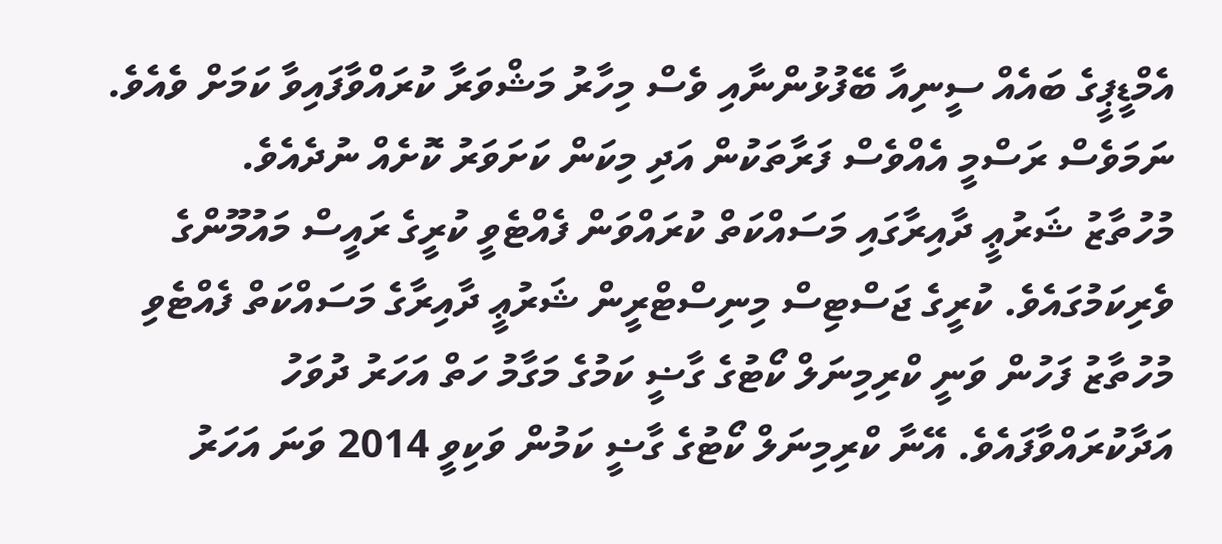އެމްޑީޕީގެ ބައެއް ސީނިއާ ބޭފުޅުންނާއި ވެސް މިހާރު މަޝްވަރާ ކުރައްވާފައިވާ ކަމަށް ވެއެވެ.
ނަމަވެސް ރަސްމީ އެއްވެސް ފަރާތަކުން އަދި މިކަން ކަށަވަރު ކޮށެއް ނުދެއެވެ.
މުހުތާޒު ޝަރުޢީ ދާއިރާގައި މަސައްކަތް ކުރައްވަން ފެއްޓެވީ ކުރީގެ ރައީސް މައުމޫންގެ ވެރިކަމުގައެވެ. ކުރީގެ ޖަސްޓިސް މިނިސްޓްރީން ޝަރުޢީ ދާއިރާގެ މަސައްކަތް ފެއްޓެވި މުހުތާޒު ފަހުން ވަނީ ކްރިމިނަލް ކޯޓުގެ ގާޟީ ކަމުގެ މަގާމު ހަތް އަހަރު ދުވަހު އަދާކުރައްވާފައެވެ. އޭނާ ކްރިމިނަލް ކޯޓުގެ ގާޟީ ކަމުން ވަކިވީ 2014 ވަނަ އަހަރު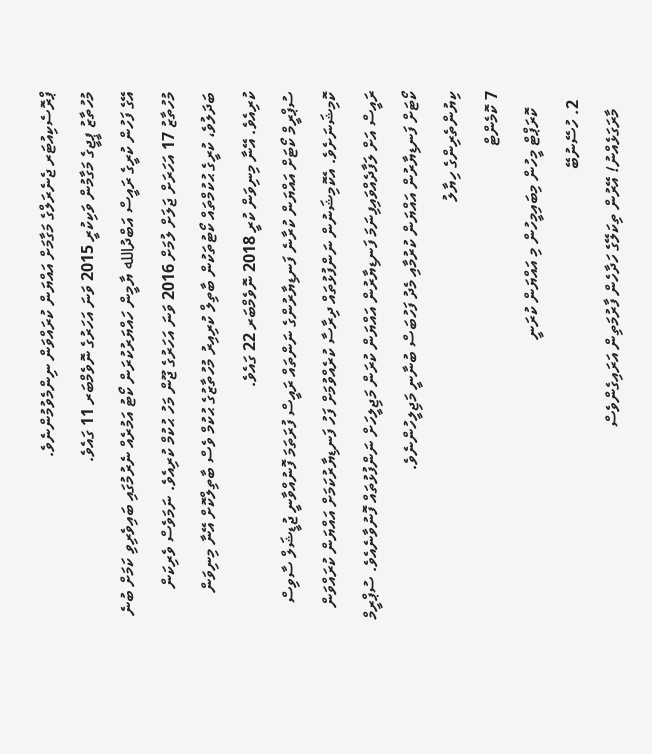ޕްރޮސެކިއުޓަރ ޖެނެރަލްގެ މަގާމަށް އައްޔަން ކުރައްވަން ނިންމެވުމުންނެވެ.
މުހުތާޒު ޕީޖީގެ މަގާމުން ވަކިކުރީ 2015 ވަނަ އަހަރުގެ ނޮވެމްބަރ 11 ގައެވެ.
އޭގެ ފަހުން ކުރީގެ ރައީސް އަބްދުالله ޔާމީން ހައްޔަރުކުރަން ކޯޓު އަމުރެއް ނެރުމުގައި ބައިވެރިވި ކަމަށް ބުނެ މުހުތާޒު 17 އަހަރަށް ޖަލަށް ލުމަށް 2016 ވަނަ އަހަރުގެ ޖޫން މަހު ޙުކުމް ކުރިއެވެ. ނަމަވެސް ވެރިކަން ބަދަލުވެ، ކުރީގެ ޙުކުމްތައް ކޯޓުތަކުން ބާތިލް ކުރިއިރު މުހުތާޒުގެ ޙުކުމް ވެސް ބާތިލްކޮށް އޭނާ މިނިވަން ކުރިއެވެ. އޭނާ މިނިވަން ކުރީ 2018 ނޮވެމްބަރ 22 ގައެވެ.
ސުޕްރީމް ކޯޓަށް އައްޔަން ކުރާނެ ފަނޑިޔާރުންގެ ނަންތައް ރައީސް ފުރަތަމަ ފޮނުއްވާނީ ޖުޑީޝަލް ސާވިސް ކޮމިޝަނަށެވެ. އެކޮމިޝަނުން ނަންފުޅުތައް ދިރާސާ ކުރެއްވުމަށް ފަހު ފަނޑިޔާރުކަމަށް އައްޔަން ކުރައްވަން ރައީސް އަށް ލަފާދެއްވައިފިނަމަ ފަނޑިޔާރުން އައްޔަން ކުރަން މަޖިލީހަށް ނަންފުޅުތައް ފޮނުވާނެއެވެ. ސުޕްރީމް ކޯޓަށް ފަނޑިޔާރުން އައްޔަން ކުރުމާއި މެދު ފަހުބަސް ބުނާނީ މަޖިލީހުންނެވެ.
ކިޔުންތެރިންގެ ހިޔާލު
7 ކޮމެންޓް
    ކޮރަޕްޓް މީހުން މިބައިމީހުން މި އައްޔަން ކުރަނީ
  2. ހުސޭނުބޭ
    މާރަގަޅެއްނު! އޭރުން ތިކަލޭގެ ހަދާހެން ފާރުމަތިން އަރައިގެންވެސް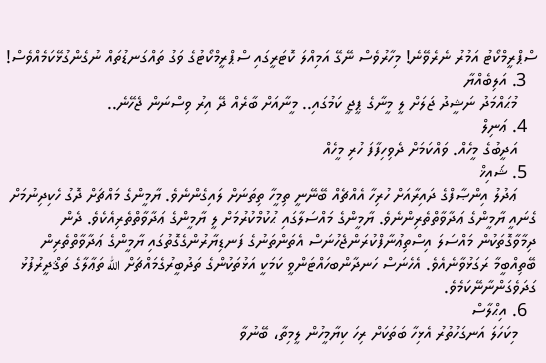ސްޕްރީމްކޯޓު އަމުރު ނެރެވޭނެ! މިހާރުވެސް ނޭގޭ އަމިއްލަ ކޮޓަރީގައި ސްޕްރީމްކޯޓުގެ ވަގު ތައްގަނޑުތައް ނުގެންގުޅޭކަމެއްވެސް!
  3. އަލިބެއްޔާ
    މުޙައްމަދު ނަޝީދު ޖަލަށް ލީ މީނާގެ ޕީޖީ ކަމުގައި.. މީނާއަށް ބާރެއް ދޭ އިރު ވިސްނަން ޖެހޭނެ..
  4. ޢަނިލް
    އަދީބުގެ މީހެއް. ވައްކަމަށް ދެވިހިފާފަ ހުރި މީހެއް
  5. ޝައިޚް
    ޢަދުލު އިންޞާފްގެ ދައިރާއަށް ހުރިހާ އެއްޗެއް ބޭނޭނީ ތިމީހާ ތިތަނަށް ލައިގެންނެވެ. ޔާމީންގެ މައްޗަށް ދޮގު ހެކިދިނުމަށް ގެނައީ ޔާމީންގެ ޢަދާވާތްތެރިންނެވެ. ޔާމީންގެ މައްސަލާގައި ޙުކުމްކުރުމަށް ލީ ޔާމީންގެ ޢަދާވާތްތެރިއެކެވެ. ދެން ދިމާވާގޮތަކުން މައްސަލަ އިސްތިޢުނާފްކުރަންޖެހުނަސް އެތަންތަނުގެ ފަނޑިޔާރުންގެގޮތުގައި ޔާމީންގެ ޢަދާވާތްތެރިން ބޭތިއްބީމާ ރަގަޅުވާނެއެވެ. އެހެނަސް ހަނދާންބހައްޓަންވީ ކަމަކީ އަޅުތަކުންގެ ތަދުބީރުގެމައްޗަށް الله ތަޢާލާގެ ތަޤްދީރުފުޅު ގަދަވެގަންނާނޭކަމެވެ.
  6. އިޙްލާސް
    މިކަހަލަ އަނގަހުތުރު އެޅިހާ ބަތަކަށް ރިހަ ކިޔާމީހުން ލީމިތާ، ބޭނުވާ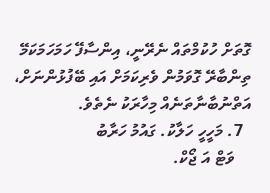ގޮތަށް ހުކުމްތައް ނެރޭނީ، އިންސާފޭ ހަމަހަމަކަމޭ ތިންބާރޭ ގޮވަމުން ވެރިކަމަށް އައި ބޭފުޅުންނަށް، އަތްނުބާނާތަނެއް މިހާރަކު ނެތެވެ.
  7. މަހީހީ ހަލާކު. ގައުމު ހަރާބު
    ވަޓް އަ ޖޯކް.